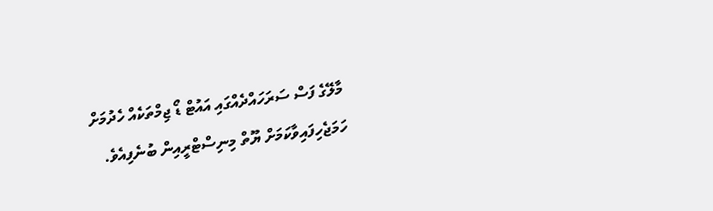މާލޭގެ ފަސް ސަރަހައްދެއްގައި އައުޓް ޑޯ ޖިމްތަކެއް ހެދުމަށް ހަމަޖެހިފައިވާކަމަށް ޔޫތް މިނިސްޓްރީއިން ބުނެފިއެވެ.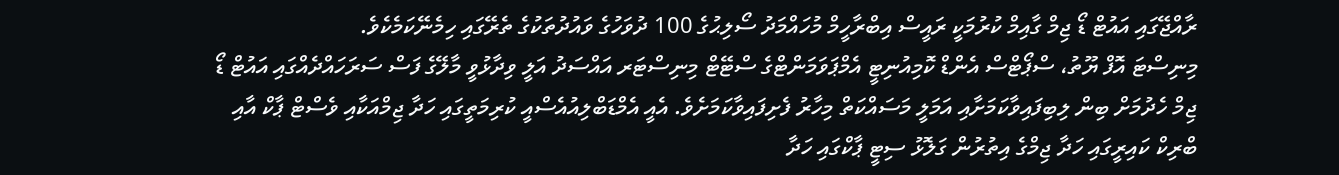ރާއްޖޭގައި އައުޓް ޑޯ ޖިމް ގާއިމް ކުރުމަކީ ރައީސް އިބްރާހީމް މުހައްމަދު ސޯލިޙުގެ 100 ދުވަހުގެ ވައުދުތަކުގެ ތެރޭގައި ހިމެނޭކަމެކެވެ.
މިނިސްޓަ އޮފް ޔޫތު، ސްޕޯޓްސް އެންޑް ކޮމިއުނިޓީ އެމްޕަވަމަންޓްގެ ސްޓޭޓް މިނިސްޓަރ އައްސަދު އަލީ ވިދާޅުވީ މާލޭގެ ފަސް ސަރަހައްދެއްގައި އައުޓް ޑޯ ޖިމް ހެދުމަށް ބިން ލިބިފައިވާކަމަށާއި އަމަލީ މަސައްކަތް މިހާރު ފެށިފައިވާކަމަށެވެ. އެއީ އެމްޑަބްލިއުއެސްއީ ކުރިމަތީގައި ހަދާ ޖިމްއަކާއި ވެސްޓް ޕާކް އާއި ބްރިކް ކައިރީގައި ހަދާ ޖިމްގެ އިތުރުން ގަލޮޅު ސިޓީ ޕާކްގައި ހަދާ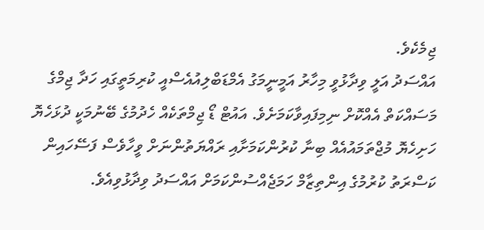ޖިމެކެވެ.
އައްސަދު އަލީ ވިދާޅުވީ މިހާރު އަމީނީމަގު އެމްޑަބްލިއުއެސްއީ ކުރިމަތީގައި ހަދާ ޖިމްގެ މަސައްކަތް އެއްކޮށް ނިމިފައިވާކަމަށެވެ. އައުޓް ޑޯ ޖިމްތަކެއް ހެދުމުގެ ބޭނުމަކީ ދުޅަހެޔޮ ހަށިހެޔޮ މުޖްތަމައުއެއް ބިނާ ކުރުންކަމަށާއި ރައްޔަތުންނަށް ވީހާވެސް ފަސޭހައިން ކަސްރަތު ކުރުމުގެ އިންތިޒާމް ހަމަޖެއްސުންކަމަށް އައްސަދު ވިދާޅުވިއެވެ.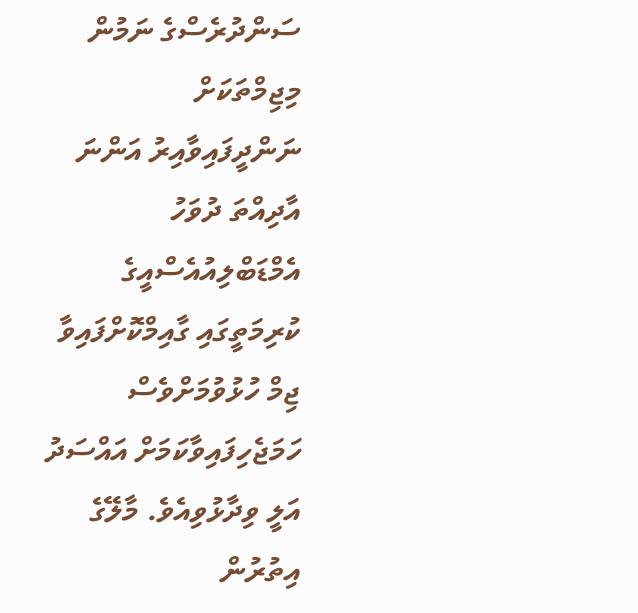ސަންދުރެސްގެ ނަމުން މިޖިމްތަކަށް ނަންދީފައިވާއިރު އަންނަ އާދިއްތަ ދުވަހު އެމްޑަބްލިއުއެސްއީގެ ކުރިމަތީގައި ގާއިމްކޮށްފައިވާ ޖިމް ހުޅުވުމަށްވެސް ހަމަޖެހިފައިވާކަމަށް އައްސަދު އަލީ ވިދާޅުވިއެވެ. މާލޭގެ އިތުރުން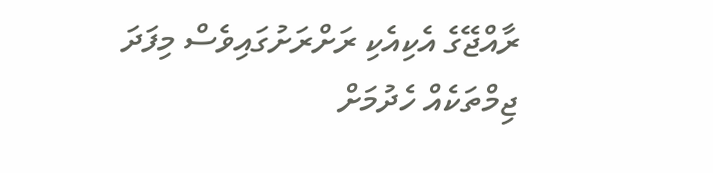ރާއްޖޭގެ އެކިއެކި ރަށްރަށުގައިވެސް މިފަދަ ޖިމްތަކެއް ހެދުމަށް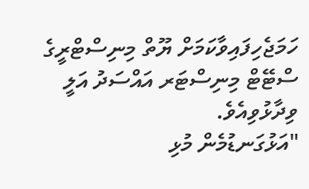ހަމަޖެހިފައިވާކަމަށް ޔޫތް މިނިސްޓްރީގެ ސްޓޭޓް މިނިސްޓަރ އައްސަދު އަލީ ވިދާޅުވިއެވެ.
"އަޅުގަނޑުމެން މުޅި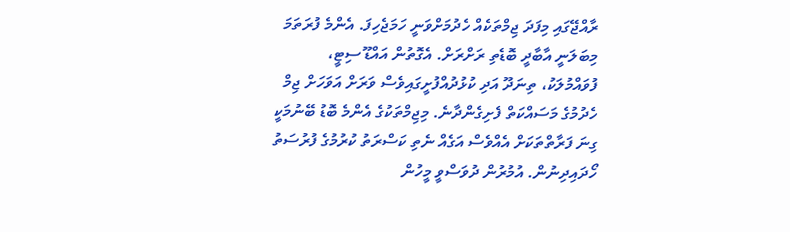ރާއްޖޭގައި މިފަދަ ޖިމްތަކެއް ހެދުމަށްވަނީ ހަމަޖެހިފަ. އެންމެ ފުރަތަމަ މިބަލަނީ އާބާދީ ބޮޑެތި ރަށްރަށް. އެގޮތުން އައްޑޫ ސިޓީ، ފުވައްމުލަކު، ތިނަދޫ އަދި ކުޅުދުއްފުށީގައިވެސް ވަރަށް އަވަހަށް ޖިމް ހެދުމުގެ މަސައްކަތް ފެށިގެންދާނެ. މިޖިމްތަކުގެ އެންމެ ބޮޑު ބޭނުމަކީ ގިނަ ފަރާތްތަކަށް އެއްވެސް އަގެއް ނެތި ކަސްރަތު ކުރުމުގެ ފުރުސަތު ހޯދައިދިނުން. އުމުރުން ދުވަސްވީ މީހުން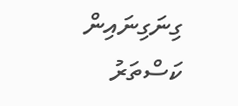ގިނަގިނައިން ކަސްތަރު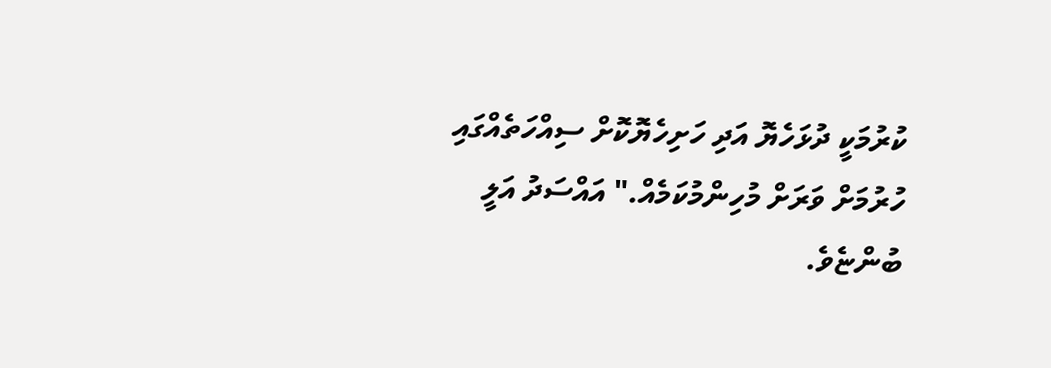ކުރުމަކީ ދުޅަހެޔޮ އަދި ހަށިހެޔޮކޮށް ސިއްހަތެއްގައި ހުރުމަށް ވަރަށް މުހިންމުކަމެއް." އައްސަދު އަލީ ބުންޏެވެ.